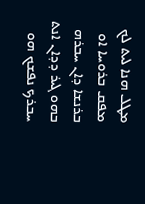ܡܛܠ ܗܢܐ ܠܝܬ ܠܟ ܡܦܩ ܒܪܘܚܐ ܐܘ ܒܪܢܫܐ ܕܐܢ ܚܒܪܗ ܒܗܘ ܓܝܪ ܕܕܐܢ ܐܢܬ ܚܒܪܟ ܢܦܫܟ ܗܘ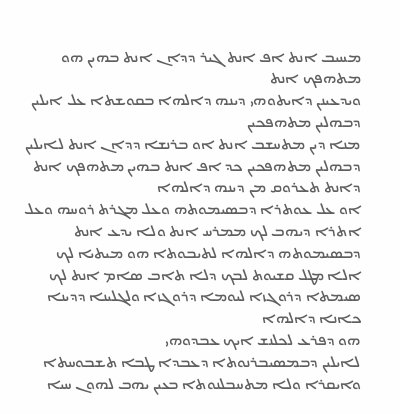ܡܚܝܒ ܐܢܬ ܐܦ ܐܢܬ ܓܝܪ ܕܕܐܢ ܐܢܬ ܒܗܝܢ ܗܘ ܡܬܗܦܟ ܐܢܬ
ܘܝܕܥܝܢܢ ܕܐܝܬܘܗܝ ܕܝܢܗ ܕܐܠܗܐ ܒܩܘܫܬܐ ܥܠ ܐܝܠܝܢ ܕܒܗܠܝܢ ܡܬܗܦܟܝܢ
ܡܢܐ ܕܝܢ ܡܬܚܫܒ ܐܢܬ ܐܘ ܒܪܢܫܐ ܕܕܐܢ ܐܢܬ ܠܐܝܠܝܢ ܕܒܗܠܝܢ ܡܬܗܦܟܝܢ ܟܕ ܐܦ ܐܢܬ ܒܗܝܢ ܡܬܗܦܟ ܐܢܬ ܕܐܢܬ ܬܥܪܘܩ ܡܢ ܕܝܢܗ ܕܐܠܗܐ
ܐܘ ܥܠ ܥܘܬܪܐ ܕܒܤܝܡܘܬܗ ܘܥܠ ܡܓܪܬ ܪܘܚܗ ܘܥܠ ܐܬܪܐ ܕܝܗܒ ܠܟ ܡܡܪܚ ܐܢܬ ܘܠܐ ܝܕܥ ܐܢܬ ܕܒܤܝܡܘܬܗ ܕܐܠܗܐ ܠܬܝܒܘܬܐ ܗܘ ܡܝܬܝܐ ܠܟ
ܐܠܐ ܡܛܠ ܩܫܝܘܬ ܠܒܟ ܕܠܐ ܬܐܒ ܤܐܡ ܐܢܬ ܠܟ ܤܝܡܬܐ ܕܪܘܓܙܐ ܠܝܘܡܐ ܕܪܘܓܙܐ ܘܠܓܠܝܢܐ ܕܕܝܢܐ ܟܐܢܐ ܕܐܠܗܐ
ܗܘ ܕܦܪܥ ܠܟܠܢܫ ܐܝܟ ܥܒܕܘܗܝ
ܠܐܝܠܝܢ ܕܒܡܤܝܒܪܢܘܬܐ ܕܥܒܕܐ ܛܒܐ ܬܫܒܘܚܬܐ ܘܐܝܩܪܐ ܘܠܐ ܡܬܚܒܠܢܘܬܐ ܒܥܝܢ ܝܗܒ ܠܗܘܢ ܚܝܐ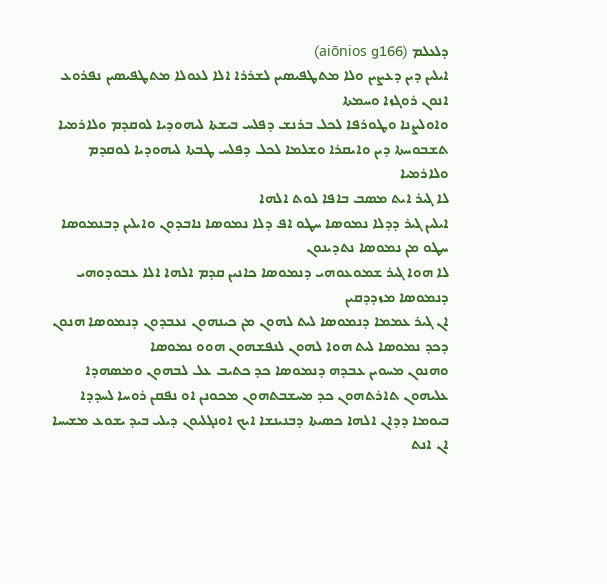ܕܠܥܠܡ (aiōnios g166)
ܐܝܠܝܢ ܕܝܢ ܕܥܨܝܢ ܘܠܐ ܡܬܛܦܝܤܝܢ ܠܫܪܪܐ ܐܠܐ ܠܥܘܠܐ ܡܬܛܦܝܤܝܢ ܢܦܪܘܥ ܐܢܘܢ ܪܘܓܙܐ ܘܚܡܬܐ
ܘܐܘܠܨܢܐ ܘܛܘܪܦܐ ܠܟܠ ܒܪܢܫ ܕܦܠܚ ܒܝܫܬܐ ܠܝܗܘܕܝܐ ܠܘܩܕܡ ܘܠܐܪܡܝܐ
ܬܫܒܘܚܬܐ ܕܝܢ ܘܐܝܩܪܐ ܘܫܠܡܐ ܠܟܠ ܕܦܠܚ ܛܒܬܐ ܠܝܗܘܕܝܐ ܠܘܩܕܡ ܘܠܐܪܡܝܐ
ܠܐ ܓܝܪ ܐܝܬ ܡܤܒ ܒܐܦܐ ܠܘܬ ܐܠܗܐ
ܐܝܠܝܢ ܓܝܪ ܕܕܠܐ ܢܡܘܤܐ ܚܛܘ ܐܦ ܕܠܐ ܢܡܘܤܐ ܢܐܒܕܘܢ ܘܐܝܠܝܢ ܕܒܢܡܘܤܐ ܚܛܘ ܡܢ ܢܡܘܤܐ ܢܬܕܝܢܘܢ
ܠܐ ܗܘܐ ܓܝܪ ܫܡܘܥܘܗܝ ܕܢܡܘܤܐ ܟܐܢܝܢ ܩܕܡ ܐܠܗܐ ܐܠܐ ܥܒܘܕܘܗܝ ܕܢܡܘܤܐ ܡܙܕܕܩܝܢ
ܐܢ ܓܝܪ ܥܡܡܐ ܕܢܡܘܤܐ ܠܝܬ ܠܗܘܢ ܡܢ ܟܝܢܗܘܢ ܢܥܒܕܘܢ ܕܢܡܘܤܐ ܗܢܘܢ ܕܟܕ ܢܡܘܤܐ ܠܝܬ ܗܘܐ ܠܗܘܢ ܠܢܦܫܗܘܢ ܗܘܘ ܢܡܘܤܐ
ܘܗܢܘܢ ܡܚܘܝܢ ܥܒܕܗ ܕܢܡܘܤܐ ܟܕ ܟܬܝܒ ܥܠ ܠܒܗܘܢ ܘܡܤܗܕܐ ܥܠܝܗܘܢ ܬܐܪܬܗܘܢ ܟܕ ܡܚܫܒܬܗܘܢ ܡܟܘܢܢ ܐܘ ܢܦܩܢ ܪܘܚܐ ܠܚܕܕܐ
ܒܝܘܡܐ ܕܕܐܢ ܐܠܗܐ ܟܤܝܬܐ ܕܒܢܝܢܫܐ ܐܝܟ ܐܘܢܓܠܝܘܢ ܕܝܠܝ ܒܝܕ ܝܫܘܥ ܡܫܝܚܐ
ܐܢ ܐܢܬ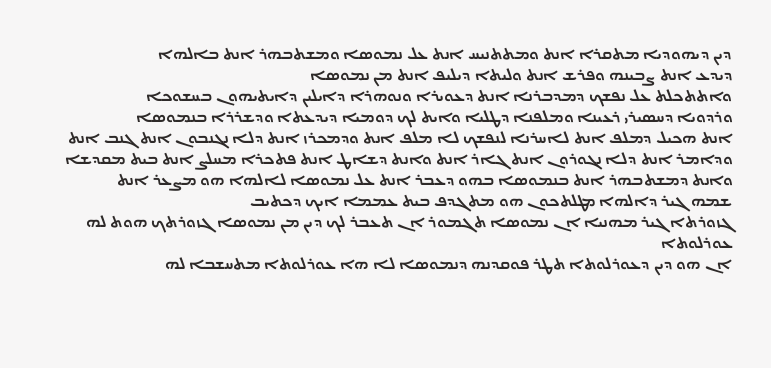ܕܝܢ ܕܝܗܘܕܝܐ ܡܬܩܪܐ ܐܢܬ ܘܡܬܬܢܝܚ ܐܢܬ ܥܠ ܢܡܘܤܐ ܘܡܫܬܒܗܪ ܐܢܬ ܒܐܠܗܐ
ܕܝܕܥ ܐܢܬ ܨܒܝܢܗ ܘܦܪܫ ܐܢܬ ܘܠܝܬܐ ܕܝܠܝܦ ܐܢܬ ܡܢ ܢܡܘܤܐ
ܘܐܬܬܟܠܬ ܥܠ ܢܦܫܟ ܕܡܕܒܪܢܐ ܐܢܬ ܕܥܘܝܪܐ ܘܢܘܗܪܐ ܕܐܝܠܝܢ ܕܐܝܬܝܗܘܢ ܒܚܫܘܟܐ
ܘܪܕܘܝܐ ܕܚܤܝܪܝ ܪܥܝܢܐ ܘܡܠܦܢܐ ܕܛܠܝܐ ܘܐܝܬ ܠܟ ܕܘܡܝܐ ܕܝܕܥܬܐ ܘܕܫܪܪܐ ܒܢܡܘܤܐ
ܐܢܬ ܗܟܝܠ ܕܡܠܦ ܐܢܬ ܠܐܚܪܢܐ ܠܢܦܫܟ ܠܐ ܡܠܦ ܐܢܬ ܘܕܡܟܪܙ ܐܢܬ ܕܠܐ ܢܓܢܒܘܢ ܐܢܬ ܓܢܒ ܐܢܬ
ܘܕܐܡܪ ܐܢܬ ܕܠܐ ܢܓܘܪܘܢ ܐܢܬ ܓܐܪ ܐܢܬ ܘܐܢܬ ܕܫܐܛ ܐܢܬ ܦܬܟܪܐ ܡܚܠܨ ܐܢܬ ܒܝܬ ܡܩܕܫܐ
ܘܐܢܬ ܕܡܫܬܒܗܪ ܐܢܬ ܒܢܡܘܤܐ ܒܗܘ ܕܥܒܪ ܐܢܬ ܥܠ ܢܡܘܤܐ ܠܐܠܗܐ ܗܘ ܡܨܥܪ ܐܢܬ
ܫܡܗ ܓܝܪ ܕܐܠܗܐ ܡܛܠܬܟܘܢ ܗܘ ܡܬܓܕܦ ܒܝܬ ܥܡܡܐ ܐܝܟ ܕܟܬܝܒ
ܓܙܘܪܬܐ ܓܝܪ ܡܗܢܝܐ ܐܢ ܢܡܘܤܐ ܬܓܡܘܪ ܐܢ ܬܥܒܪ ܠܟ ܕܝܢ ܡܢ ܢܡܘܤܐ ܓܙܘܪܬܟ ܗܘܬ ܠܗ ܥܘܪܠܘܬܐ
ܐܢ ܗܘ ܕܝܢ ܕܥܘܪܠܘܬܐ ܬܛܪ ܦܘܩܕܢܗ ܕܢܡܘܤܐ ܠܐ ܗܐ ܥܘܪܠܘܬܐ ܡܬܚܫܒܐ ܠܗ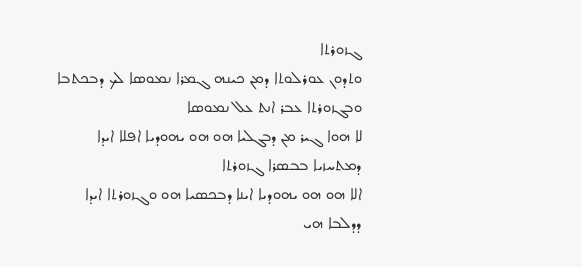ܓܙܘܪܬܐ
ܘܬܕܘܢ ܥܘܪܠܘܬܐ ܕܡܢ ܟܝܢܗ ܓܡܪܐ ܢܡܘܤܐ ܠܟ ܕܒܟܬܒܐ ܘܒܓܙܘܪܬܐ ܥܒܪ ܐܢܬ ܥܠ ܢܡܘܤܐ
ܠܐ ܗܘܐ ܓܝܪ ܡܢ ܕܒܓܠܝܐ ܗܘ ܗܘ ܝܗܘܕܝܐ ܐܦܠܐ ܐܝܕܐ ܕܡܬܚܙܝܐ ܒܒܤܪܐ ܓܙܘܪܬܐ
ܐܠܐ ܗܘ ܗܘ ܝܗܘܕܝܐ ܐܝܢܐ ܕܒܟܤܝܐ ܗܘ ܘܓܙܘܪܬܐ ܐܝܕܐ ܕܕܠܒܐ ܗܝ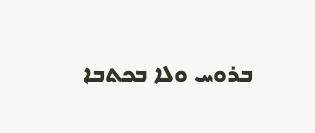ܒܪܘܚ ܘܠܐ ܒܟܬܒܐ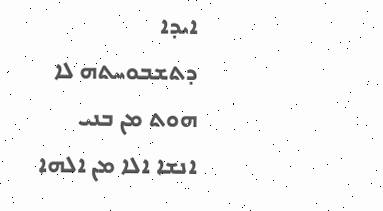ܐܝܕܐ ܕܬܫܒܘܚܬܗ ܠܐ ܗܘܬ ܡܢ ܒܢܝ ܐܢܫܐ ܐܠܐ ܡܢ ܐܠܗܐ